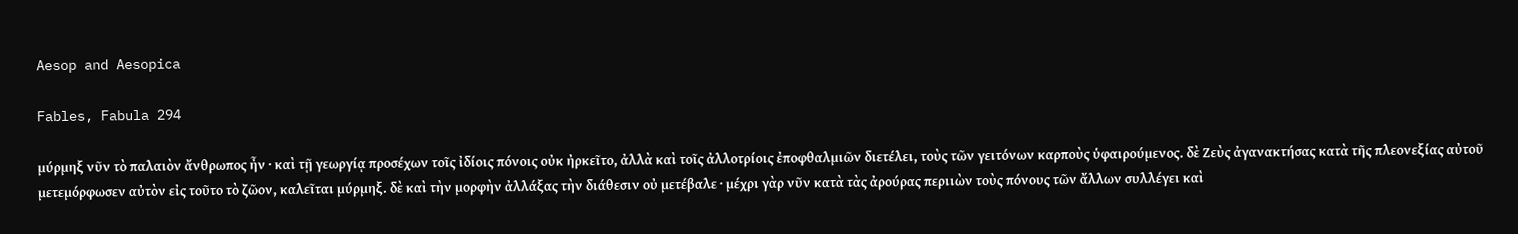Aesop and Aesopica

Fables, Fabula 294

μύρμηξ νῦν τὸ παλαιὸν ἄνθρωπος ἦν · καὶ τῇ γεωργίᾳ προσέχων τοῖς ἰδίοις πόνοις οὐκ ἠρκεῖτο, ἀλλὰ καὶ τοῖς ἀλλοτρίοις ἐποφθαλμιῶν διετέλει, τοὺς τῶν γειτόνων καρποὺς ὑφαιρούμενος. δὲ Ζεὺς ἀγανακτήσας κατὰ τῆς πλεονεξίας αὐτοῦ μετεμόρφωσεν αὐτὸν εἰς τοῦτο τὸ ζῶον, καλεῖται μύρμηξ. δὲ καὶ τὴν μορφὴν ἀλλάξας τὴν διάθεσιν οὐ μετέβαλε · μέχρι γὰρ νῦν κατὰ τὰς ἀρούρας περιιὼν τοὺς πόνους τῶν ἄλλων συλλέγει καὶ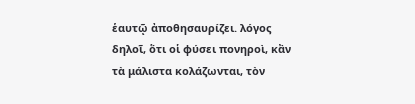ἑαυτῷ ἀποθησαυρίζει. λόγος δηλοῖ, ὅτι οἱ φύσει πονηροὶ, κἂν τὰ μάλιστα κολάζωνται, τὸν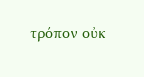τρόπον οὐκ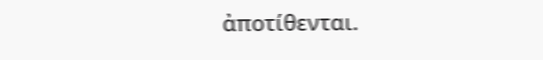ἀποτίθενται.